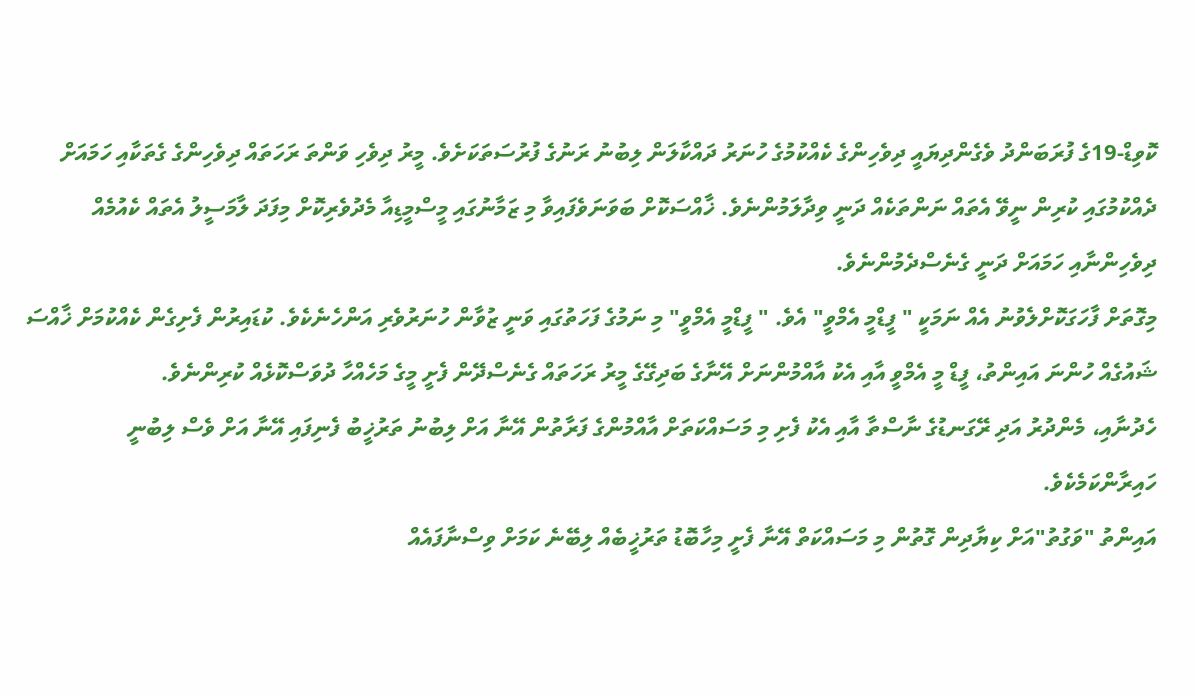ކޮވިޑް-19ގެ ފުރަބަންދު ވެގެންދިޔައީ ދިވެހިންގެ ކެއްކުމުގެ ހުނަރު ދައްކާލަން ލިބުނު ރަނުގެ ފުރުސަތަކަށެވެ. މީރު ދިވެހި ވަންތަ ރަހަތައް ދިވެހިންގެ ގެތަކާއި ހަމައަށް ދެއްކުމުގައި ކުރިން ނީވޭ އެތައް ނަންތަކެއް ދަނީ ވިދާލަމުންނެވެ. ޚާއްސަކޮށް ބަވަނަވެފައިވާ މި ޒަމާނުގައި މީސްމީޑިއާ މެދުވެރިކޮށް މިފަދަ ލާމަސީލު އެތައް ކެއުމެއް ދިވެހިންނާއި ހަމައަށް ދަނީ ގެނެސްދެމުންނެވެ.
މިގޮތަށް ފާހަގަކޮށްލެވުނު އެއް ނަމަކީ " ފީޑްމީ އެމްވީ" އެވެ. " ފީޑްމީ އެމްވީ" މި ނަމުގެ ފަހަތުގައި ވަނީ ޒުވާން ހުނަރުވެރި އަންހެނެކެވެ. ކުޑައިރުން ފެށިގެން ކެއްކުމަށް ޚާއްސަ ޝައުގެއް ހުންނަ އައިންތު، ފީޑް މީ އެމްވީ އާއި އެކު އާއްމުންނަށް އޭނާގެ ބަދިގޭގެ މީރު ރަހަތައް ގެނެސްދޭން ފެށީ މީގެ މަހެއްހާ ދުވަސްކޮޅެއް ކުރިންނެވެ.
ހެދުނާއި، މެންދުރު އަދި ރޭގަނޑުގެ ނާސްތާ އާއި އެކު ފެށި މި މަސައްކަތަށް އާއްމުންގެ ފަރާތުން އޭނާ އަށް ލިބުނު ތަރުޚީބު ފެނިފައި އޭނާ އަށް ވެސް ލިބުނީ ހައިރާންކަމެކެވެ.
އައިންތު "ވަގުތު"އަށް ކިޔާދިން ގޮތުން މި މަސައްކަތް އޭނާ ފެށީ މިހާބޮޑު ތަރުޚީބެއް ލިބޭނެ ކަމަށް ވިސްނާފައެއް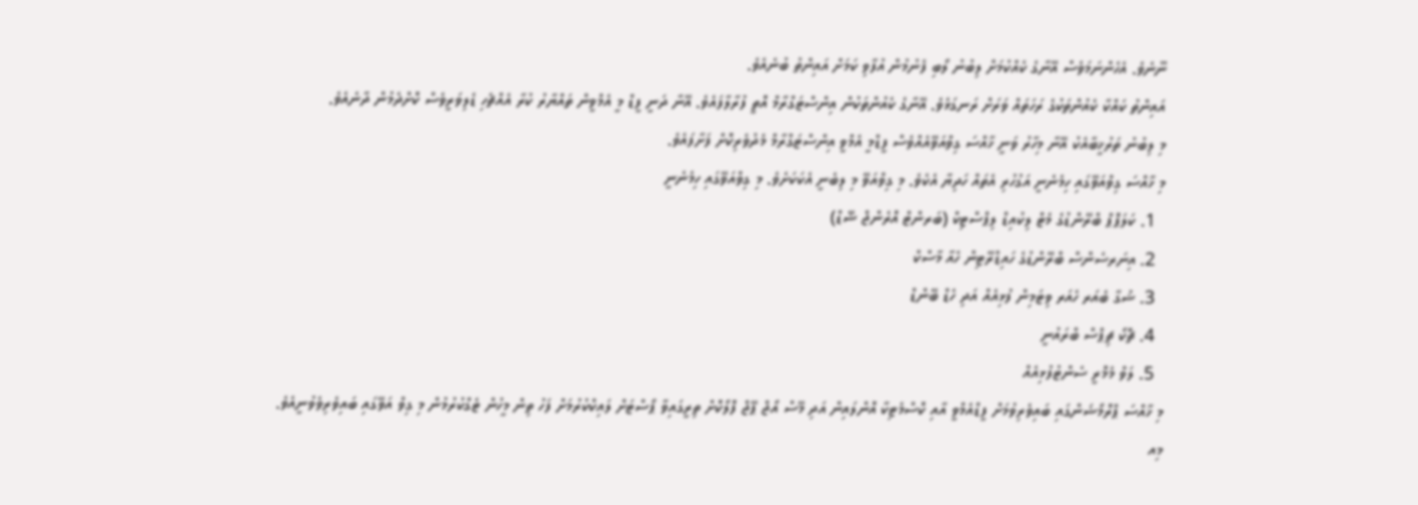ނޫނެވެ. އެހެންނަމަވެސް އޭނާގެ ކެއްކުމަށް ލިބުނު ލޯބި ފެނުމުން އުފާވި ކަމަށް އައިންތު ބުނެއެވެ.
އައިންތު ކައްކާ ކެއުންތަކުގެ ރަހަތައް ވަރަށް ރަނގަޅެވެ. އޭނާގެ ކެއުންތަކުން އިންސްޓަގްރާމް އޮތީ ފުރާލާފައެވެ. އޭނާ ދަނީ ފީޑް މީ އެމްވީން ތައްޔާރު ކުރާ އެއްޗެހި ޑެލިވަރީވެސް ކޮށްދެމުން ދާނެއެވެ.
މި ލިބުނު ތަރުޚީބާއެކު އޭނާ މިހާރު ވަނީ ޚާއްސަ ގިވްއަވޭއެއްވެސް ފީޑްމީ އެމްވީ އިންސްޓަގްރާމް މެދުވެރިކޮށް ފަށާފައެވެ.
މި ޚާއްސަ ގިވްއަވޭގައި ހިމެނެނީ އަގުހުރި އެތައް ހަދިޔާ އެކެވެ. މި ގިވްއަވޭ މި ލިބެނީ އެކަކަށެވެ. މި ގިވްއަވޭގައި ހިމެނެނީ
  1. ކަލަޕޮޕް ބްރޭންޑުގެ މެޓް ލިކުއިޑް ލިޕްސްޓިކް (ބަރންޓް އޮރެންޖް ޝޭޑް)
  2. އިނަރސެންސް ބްރޭންޑުގެ ހައިޑްރޭޓިން ހެއާ މާސްކް
  3. ޝުގާ ބެއަރ ހެއަރ ވިޓަމިން ފުޅިއެއް އަދި ހެޑް ބޭންޑް
  4. ޗޮކޯ ޗިޕްސް ބްރައުނީ
  5. ލަވް މެމޮރީ ސެންޓުފުޅިއެއް
މި ޚާއްސަ ޕްރޮމޯޝަންގައި ބައިވެރިވުމަށް ފީޑްއެމްވީ އާއި ކޮސްމެޓިކާ އޮންލައިން އަދި މޭސް އޯޖް ޕޭޖް ފޮލޯކޮށް ތިރީގައިވާ ޕޯސްޓަށް ލައިކްކުރުމަށް ފަހު ތިން މީހުން ޓެގްކުރުމުން މި ގިވް އަވޭގައި ބައިވެރިވެވުނީއެވެ.
މިއ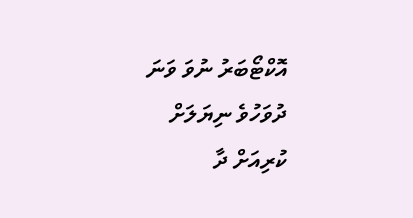އޮކްޓޯބަރު ނުވަ ވަނަ ދުވަހުވެ ނިޔަލަށް ކުރިއަށް ދާ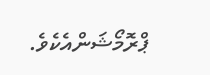ޕްރޮމޯޝަންއެކެވެ.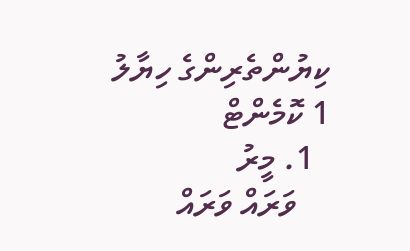ކިޔުންތެރިންގެ ހިޔާލު
1 ކޮމެންޓް
  1. މީރު
    ވަރައް ވަރައް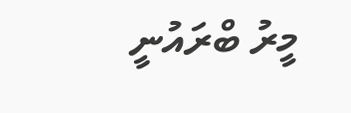މީރު ބްރައުނީ